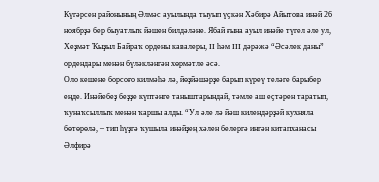Күгәрсен районының Әлмәс ауылында тыуып үҫкән Хәбирә Айытова инәй 26 ноябрҙә бер быуатлыҡ йәшен билдәләне. Ябай ғына ауыл инәйе түгел әле ул, Хеҙмәт Ҡыҙыл Байраҡ ордены кавалеры, II һәм III дәрәжә “Әсәлек даны” ордендары менән бүләкләнгән хөрмәтле әсә.
Оло кешене борсоғо килмәһә лә, йөҙйәшәрҙе барып күреү теләге барыбер еңде. Инәйебеҙ беҙҙе күптәнге таныштарындай, тәмле аш еҫтәрен таратып, ҡунаҡсыллыҡ менән ҡаршы алды. “Ул әле лә йәш килендәрҙәй кухняла бөтөрөлә, – тип һүҙгә ҡушыла инәйҙең хәлен белергә ингән китапханасы Әлфирә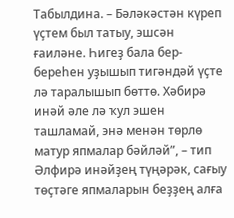Табылдина. – Бәләкәстән күреп үҫтем был татыу, эшсән ғаиләне. Һигеҙ бала бер-береһен уҙышып тигәндәй үҫте лә таралышып бөттө. Хәбирә инәй әле лә ҡул эшен ташламай, энә менән төрлө матур япмалар бәйләй”, – тип Әлфирә инәйҙең түңәрәк, сағыу төҫтәге япмаларын беҙҙең алға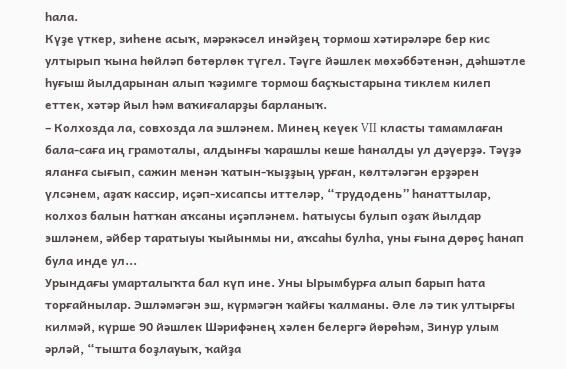һала.
Күҙе үткер, зиһене асыҡ, мәрәкәсел инәйҙең тормош хәтирәләре бер кис ултырып ҡына һөйләп бөтөрлөк түгел. Тәүге йәшлек мөхәббәтенән, дәһшәтле һуғыш йылдарынан алып ҡәҙимге тормош баҫҡыстарына тиклем килеп еттек, хәтәр йыл һәм ваҡиғаларҙы барланыҡ.
– Колхозда ла, совхозда ла эшләнем. Минең кеүек VII класты тамамлаған бала-саға иң грамоталы, алдынғы ҡарашлы кеше һаналды ул дәүерҙә. Тәүҙә яланға сығып, сажин менән ҡатын-ҡыҙҙың урған, көлтәләгән ерҙәрен үлсәнем, аҙаҡ кассир, иҫәп-хисапсы иттеләр, “трудодень” һанаттылар, колхоз балын һатҡан аҡсаны иҫәпләнем. Һатыусы булып оҙаҡ йылдар эшләнем, әйбер таратыуы ҡыйынмы ни, аҡсаһы булһа, уны ғына дөрөҫ һанап була инде ул...
Урындағы умарталыҡта бал күп ине. Уны Ырымбурға алып барып һата торғайнылар. Эшләмәгән эш, күрмәгән ҡайғы ҡалманы. Әле лә тик ултырғы килмәй, күрше 90 йәшлек Шәрифәнең хәлен белергә йөрөһәм, Зинур улым әрләй, “тышта боҙлауыҡ, ҡайҙа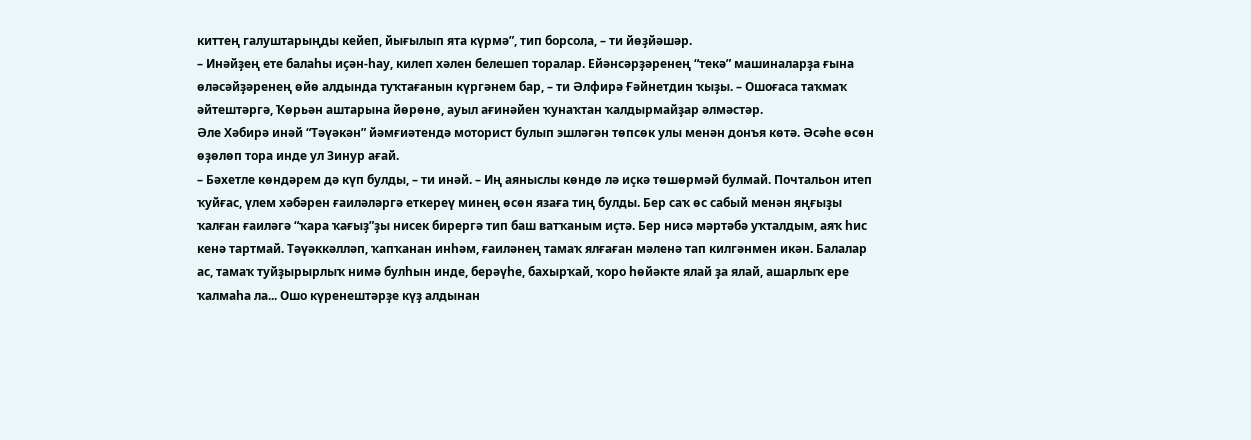киттең галуштарыңды кейеп, йығылып ята күрмә”, тип борсола, – ти йөҙйәшәр.
– Инәйҙең ете балаһы иҫән-һау, килеп хәлен белешеп торалар. Ейәнсәрҙәренең “текә” машиналарҙа ғына өләсәйҙәренең өйө алдында туҡтағанын күргәнем бар, – ти Әлфирә Ғәйнетдин ҡыҙы. – Ошоғаса таҡмаҡ әйтештәргә, Ҡөрьән аштарына йөрөнө, ауыл ағинәйен ҡунаҡтан ҡалдырмайҙар әлмәстәр.
Әле Хәбирә инәй “Тәүәкән” йәмғиәтендә моторист булып эшләгән төпсөк улы менән донъя көтә. Әсәһе өсөн өҙөлөп тора инде ул Зинур ағай.
– Бәхетле көндәрем дә күп булды, – ти инәй. – Иң аяныслы көндө лә иҫкә төшөрмәй булмай. Почтальон итеп ҡуйғас, үлем хәбәрен ғаиләләргә еткереү минең өсөн язаға тиң булды. Бер саҡ өс сабый менән яңғыҙы ҡалған ғаиләгә “ҡара ҡағыҙ”ҙы нисек бирергә тип баш ватҡаным иҫтә. Бер нисә мәртәбә уҡталдым, аяҡ һис кенә тартмай. Тәүәккәлләп, ҡапҡанан инһәм, ғаиләнең тамаҡ ялғаған мәленә тап килгәнмен икән. Балалар ас, тамаҡ туйҙырырлыҡ нимә булһын инде, берәүһе, бахырҡай, ҡоро һөйәкте ялай ҙа ялай, ашарлыҡ ере ҡалмаһа ла... Ошо күренештәрҙе күҙ алдынан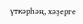үткәрһәң, хәҙерге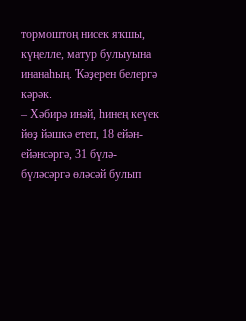тормоштоң нисек яҡшы, күңелле, матур булыуына инанаһың. Ҡәҙерен белергә кәрәк.
– Хәбирә инәй, һинең кеүек йөҙ йәшкә етеп, 18 ейән-ейәнсәргә, 31 бүлә-бүләсәргә өләсәй булып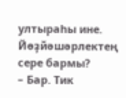ултыраһы ине. Йөҙйәшәрлектең сере бармы?
– Бар. Тик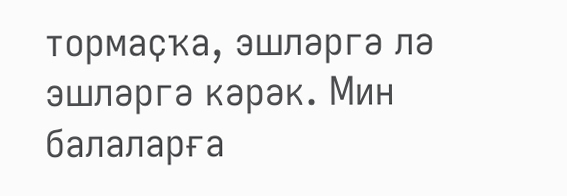тормаҫҡа, эшләргә лә эшләргә кәрәк. Мин балаларға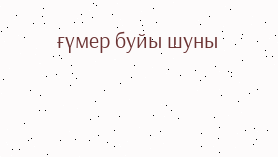ғүмер буйы шуны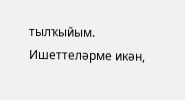тылҡыйым. Ишеттеләрме икән,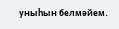уныһын белмәйем.